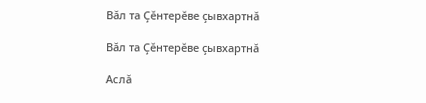Вăл та Çĕнтерĕве çывхартнă

Вăл та Çĕнтерĕве çывхартнă

Аслă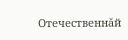Отечественнăй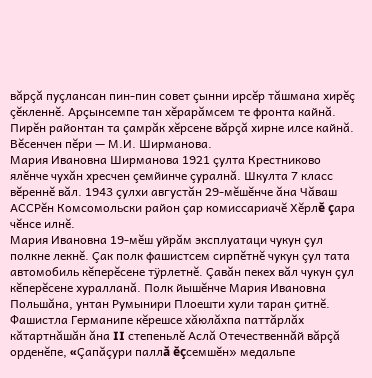вăрçă пуçлансан пин-пин совет çынни ирсĕр тăшмана хирĕç çĕкленнĕ. Арçынсемпе тан хĕрарăмсем те фронта кайнă. Пирĕн районтан та çамрăк хĕрсене вăрçă хирне илсе кайнă. Вĕсенчен пĕри — М.И. Ширманова.
Мария Ивановна Ширманова 1921 çулта Крестниково ялĕнче чухăн хресчен çемйинче çуралнă. Шкулта 7 класс вĕреннĕ вăл. 1943 çулхи августăн 29-мĕшĕнче ăна Чăваш АССРĕн Комсомольски район çар комиссариачĕ Хĕрлĕ çара чĕнсе илнĕ.
Мария Ивановна 19-мĕш уйрăм эксплуатаци чукун çул полкне лекнĕ. Çак полк фашистсем сирпĕтнĕ чукун çул тата автомобиль кĕперĕсене тÿрлетнĕ. Çавăн пекех вăл чукун çул кĕперĕсене хуралланă. Полк йышĕнче Мария Ивановна Польшăна, унтан Румынири Плоешти хули таран çитнĕ. Фашистла Германипе кĕрешсе хăюлăхпа паттăрлăх кăтартнăшăн ăна II степеньлĕ Аслă Отечественнăй вăрçă орденĕпе, «Çапăçури паллă ĕçсемшĕн» медальпе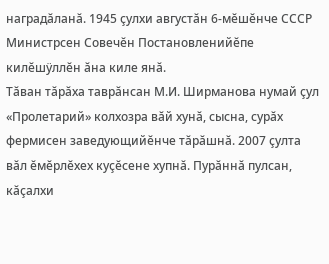наградăланă. 1945 çулхи августăн 6-мĕшĕнче СССР Министрсен Совечĕн Постановленийĕпе килĕшÿллĕн ăна киле янă.
Тăван тăрăха таврăнсан М.И. Ширманова нумай çул «Пролетарий» колхозра вăй хунă, сысна, сурăх фермисен заведующийĕнче тăрăшнă. 2007 çулта вăл ĕмĕрлĕхех куçĕсене хупнă. Пурăннă пулсан, кăçалхи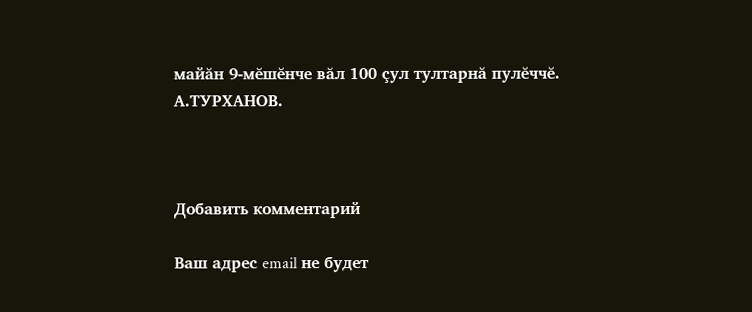майăн 9-мĕшĕнче вăл 100 çул тултарнă пулĕччĕ.
А.ТУРХАНОВ.



Добавить комментарий

Ваш адрес email не будет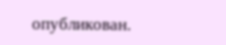опубликован.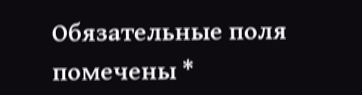Обязательные поля помечены *